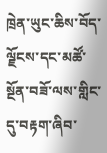ཁྲེན་ཡུང་ཆིས་བོད་ལྗོངས་དང་མཚོ་སྔོན་བཟོ་ལས་གླིང་དུ་བརྟག་ཞིབ་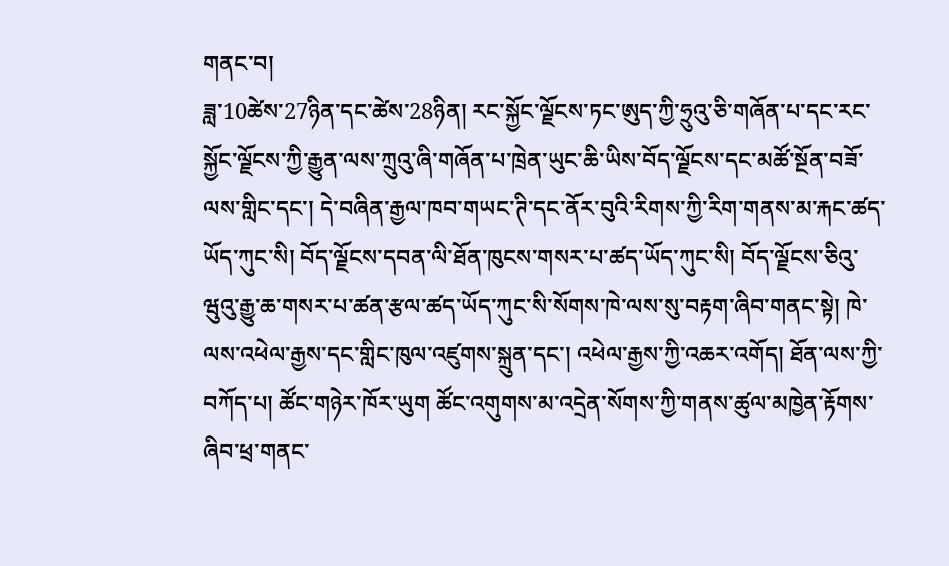གནང་བ།
ཟླ་10ཚེས་27ཉིན་དང་ཚེས་28ཉིན། རང་སྐྱོང་ལྗོངས་ཏང་ཨུད་ཀྱི་ཧྲུའུ་ཅི་གཞོན་པ་དང་རང་སྐྱོང་ལྗོངས་ཀྱི་རྒྱུན་ལས་ཀྲུའུ་ཞི་གཞོན་པ་ཁྲེན་ཡུང་ཆི་ཡིས་བོད་ལྗོངས་དང་མཚོ་སྔོན་བཟོ་ལས་གླིང་དང་། དེ་བཞིན་རྒྱལ་ཁབ་གཡང་ཊི་དང་ནོར་བུའི་རིགས་ཀྱི་རིག་གནས་མ་རྐང་ཚད་ཡོད་ཀུང་སི། བོད་ལྗོངས་དབན་ལི་ཐོན་ཁུངས་གསར་པ་ཚད་ཡོད་ཀུང་སི། བོད་ལྗོངས་ཅིའུ་ཝུའུ་རྒྱུ་ཆ་གསར་པ་ཚན་རྩལ་ཚད་ཡོད་ཀུང་སི་སོགས་ཁེ་ལས་སུ་བརྟག་ཞིབ་གནང་སྟེ། ཁེ་ལས་འཕེལ་རྒྱས་དང་གླིང་ཁུལ་འཛུགས་སྐྲུན་དང་། འཕེལ་རྒྱས་ཀྱི་འཆར་འགོད། ཐོན་ལས་ཀྱི་བཀོད་པ། ཚོང་གཉེར་ཁོར་ཡུག ཚོང་འགུགས་མ་འདྲེན་སོགས་ཀྱི་གནས་ཚུལ་མཁྱེན་རྟོགས་ཞིབ་ཕྲ་གནང་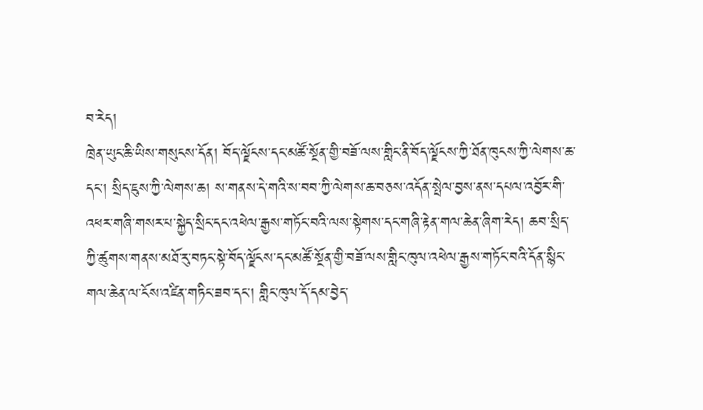བ་རེད།
ཁྲེན་ཡུང་ཆི་ཡིས་གསུངས་དོན། བོད་ལྗོངས་དང་མཚོ་སྔོན་གྱི་བཟོ་ལས་གླིང་ནི་བོད་ལྗོངས་ཀྱི་ཐོན་ཁུངས་ཀྱི་ལེགས་ཆ་དང་། སྲིད་ཇུས་ཀྱི་ལེགས་ཆ། ས་གནས་དེ་གའི་ས་བབ་ཀྱི་ལེགས་ཆ་བཅས་འདོན་སྤེལ་བྱས་ནས་དཔལ་འབྱོར་གི་འཕར་གཞི་གསར་པ་སྐྱེད་སྲིང་དང་འཕེལ་རྒྱས་གཏོང་བའི་ལས་སྟེགས་དང་གཞི་རྟེན་གལ་ཆེན་ཞིག་རེད། ཆབ་སྲིད་ཀྱི་ཚུགས་གནས་མཐོ་རུ་བཏང་སྟེ་བོད་ལྗོངས་དང་མཚོ་སྔོན་གྱི་བཟོ་ལས་གླིང་ཁུལ་འཕེལ་རྒྱས་གཏོང་བའི་དོན་སྙིང་གལ་ཆེན་ལ་ངོས་འཛིན་གཏིང་ཟབ་དང་། གླིང་ཁུལ་དོ་དམ་བྱེད་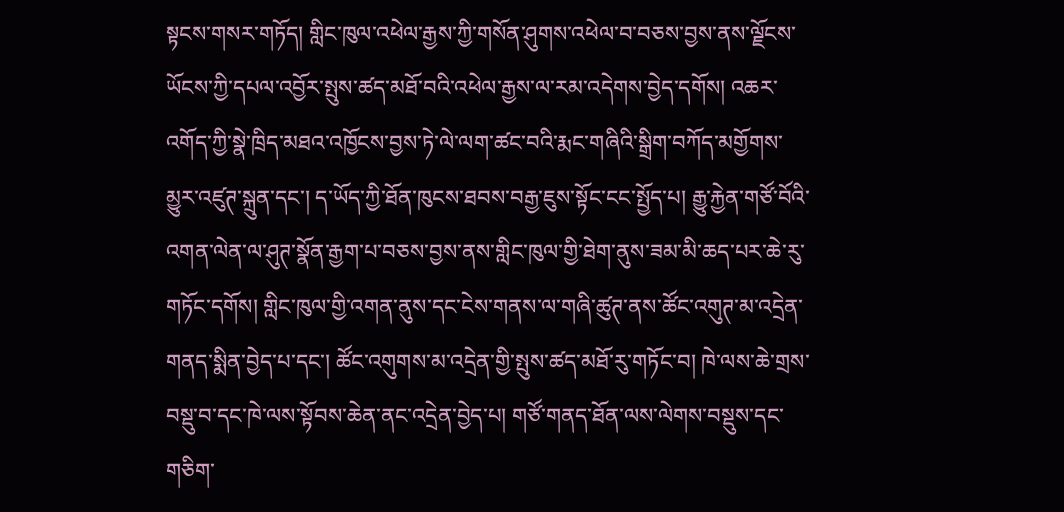སྟངས་གསར་གཏོད། གླིང་ཁུལ་འཕེལ་རྒྱས་ཀྱི་གསོན་ཤུགས་འཕེལ་བ་བཅས་བྱས་ནས་ལྗོངས་ཡོངས་ཀྱི་དཔལ་འབྱོར་སྤུས་ཚད་མཐོ་བའི་འཕེལ་རྒྱས་ལ་རམ་འདེགས་བྱེད་དགོས། འཆར་འགོད་ཀྱི་སྣེ་ཁྲིད་མཐའ་འཁྱོངས་བྱས་ཏེ་ལེ་ལག་ཚང་བའི་རྨང་གཞིའི་སྒྲིག་བཀོད་མགྱོགས་མྱུར་འཛུཊ་སྐྲུན་དང་། ད་ཡོད་ཀྱི་ཐོན་ཁུངས་ཐབས་བརྒྱ་ཇུས་སྟོང་ངང་སྤྱོད་པ། རྒྱུ་རྐྱེན་གཙོ་བོའི་འགན་ལེན་ལ་ཤུཊ་སྣོན་རྒྱག་པ་བཅས་བྱས་ནས་གླིང་ཁུལ་གྱི་ཐེག་ནུས་ཟམ་མི་ཆད་པར་ཆེ་རུ་གཏོང་དགོས། གླིང་ཁུལ་གྱི་འགན་ནུས་དང་ངེས་གནས་ལ་གཞི་ཚུཊ་ནས་ཚོང་འགུཊ་མ་འདྲེན་གནད་སྨིན་བྱེད་པ་དང་། ཚོང་འགུགས་མ་འདྲེན་གྱི་སྤུས་ཚད་མཐོ་རུ་གཏོང་བ། ཁེ་ལས་ཆེ་གྲས་བསྡུ་བ་དང་ཁེ་ལས་སྟོབས་ཆེན་ནང་འདྲེན་བྱེད་པ། གཙོ་གནད་ཐོན་ལས་ལེགས་བསྡུས་དང་གཅིག་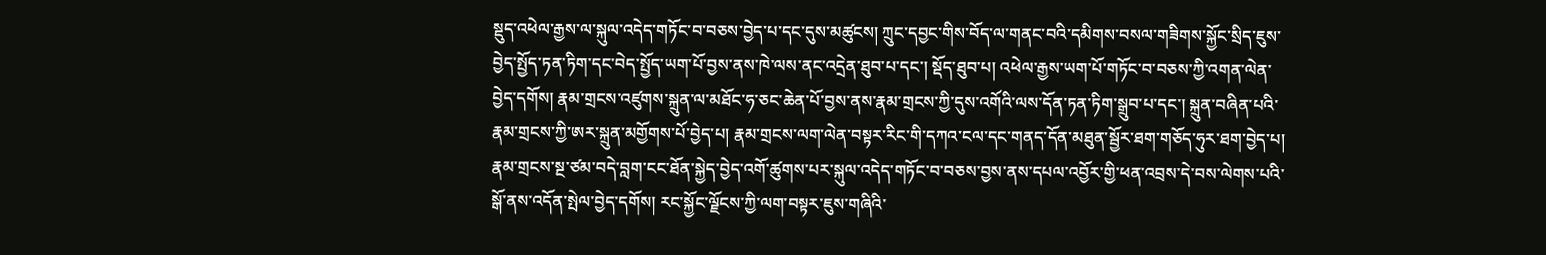སྡུད་འཕེལ་རྒྱས་ལ་སྐུལ་འདེད་གཏོང་བ་བཅས་བྱེད་པ་དང་དུས་མཚུངས། ཀྲུང་དབྱང་གིས་བོད་ལ་གནང་བའི་དམིགས་བསལ་གཟིགས་སྐྱོང་སྲིད་ཇུས་བྱེད་སྤྱོད་ཏན་ཏིག་དང་བེད་སྤྱོད་ཡག་པོ་བྱས་ནས་ཁེ་ལས་ནང་འདྲེན་ཐུབ་པ་དང་། སྡོད་ཐུབ་པ། འཕེལ་རྒྱས་ཡག་པོ་གཏོང་བ་བཅས་ཀྱི་འགན་ལེན་བྱེད་དགོས། རྣམ་གྲངས་འཛུགས་སྐྲུན་ལ་མཐོང་ཧ་ཅང་ཆེན་པོ་བྱས་ནས་རྣམ་གྲངས་ཀྱི་དུས་འགོའི་ལས་དོན་ཏན་ཏིག་སྒྲུབ་པ་དང་། སྐྲུན་བཞིན་པའི་རྣམ་གྲངས་ཀྱི་ཨར་སྐྲུན་མགྱོགས་པོ་བྱེད་པ། རྣམ་གྲངས་ལག་ལེན་བསྟར་རིང་གི་དཀའ་ངལ་དང་གནད་དོན་མཐུན་སྦྱོར་ཐག་གཅོད་ཧུར་ཐག་བྱེད་པ། རྣམ་གྲངས་སྔ་ཙམ་བདེ་བླག་ངང་ཐོན་སྐྱེད་བྱེད་འགོ་ཚུགས་པར་སྐུལ་འདེད་གཏོང་བ་བཅས་བྱས་ནས་དཔལ་འབྱོར་གྱི་ཕན་འབྲས་དེ་བས་ལེགས་པའི་སྒོ་ནས་འདོན་སྤེལ་བྱེད་དགོས། རང་སྐྱོང་ལྗོངས་ཀྱི་ལག་བསྟར་ཇུས་གཞིའི་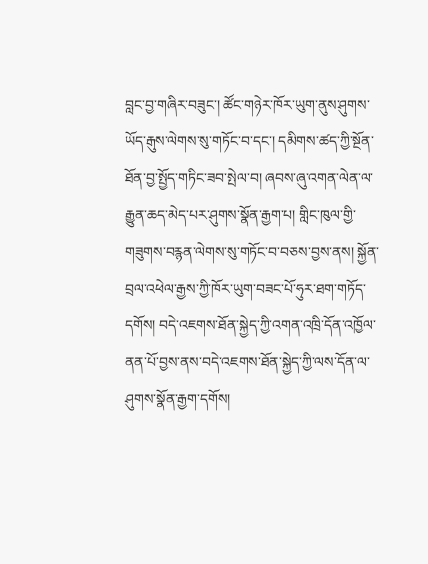བླང་བྱ་གཞིར་བཟུང་། ཚོང་གཉེར་ཁོར་ཡུག་ནུས་ཤུགས་ཡོད་རྒུས་ལེགས་སུ་གཏོང་བ་དང་། དམིགས་ཚད་ཀྱི་སྔོན་ཐོན་བྱ་སྤྱོད་གཏིང་ཟབ་སྤེལ་བ། ཞབས་ཞུ་འགན་ལེན་ལ་རྒྱུན་ཆད་མེད་པར་ཤུགས་སྣོན་རྒྱག་པ། གླིང་ཁུལ་གྱི་གཟུགས་བརྙན་ལེགས་སུ་གཏོང་བ་བཅས་བྱས་ནས། སྐྱོན་བྲལ་འཕེལ་རྒྱས་ཀྱི་ཁོར་ཡུག་བཟང་པོ་ཧུར་ཐག་གཏོད་དགོས། བདེ་འཇགས་ཐོན་སྐྱེད་ཀྱི་འགན་འཁྲི་དོན་འཁྱོལ་ནན་པོ་བྱས་ནས་བདེ་འཇགས་ཐོན་སྐྱེད་ཀྱི་ལས་དོན་ལ་ཤུགས་སྣོན་རྒྱག་དགོས།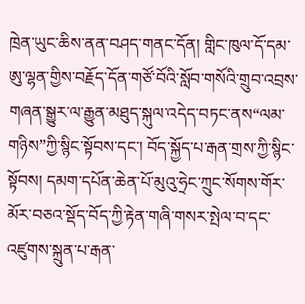ཁྲེན་ཡུང་ཆིས་ནན་བཤད་གནང་དོན། གླིང་ཁུལ་དོ་དམ་ཨུ་ལྷན་གྱིས་བརྗོད་དོན་གཙོ་བོའི་སློབ་གསོའི་གྲུབ་འབྲས་གཞན་སྒྱུར་ལ་རྒྱུན་མཐུད་སྐུལ་འདེད་བཏང་ནས“ལམ་གཉིས”ཀྱི་སྙིང་སྟོབས་དང་། བོད་སྐྱོད་པ་རྒན་གྲས་ཀྱི་སྙིང་སྟོབས། དམག་དཔོན་ཆེན་པོ་མུའུ་ཧྲེང་ཀྲུང་སོགས་གོར་མོར་བཅའ་སྡོད་བོད་ཀྱི་རྟེན་གཞི་གསར་སྤེལ་བ་དང་འཛུགས་སྐྲུན་པ་རྒན་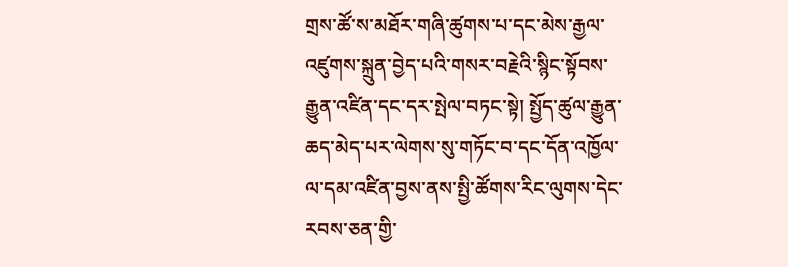གྲས་ཚོ་ས་མཐོར་གཞི་ཚུགས་པ་དང་མེས་རྒྱལ་འཛུགས་སྐྲུན་བྱེད་པའི་གསར་བརྗེའི་སྙིང་སྟོབས་རྒྱུན་འཛིན་དང་དར་སྤེལ་བཏང་སྟེ། སྤྱོད་ཚུལ་རྒྱུན་ཆད་མེད་པར་ལེགས་སུ་གཏོང་བ་དང་དོན་འཁྱོལ་ལ་དམ་འཛིན་བྱས་ནས་སྤྱི་ཚོགས་རིང་ལུགས་དེང་རབས་ཅན་གྱི་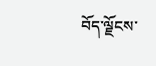བོད་ལྗོངས་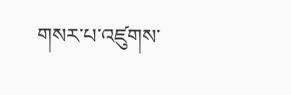གསར་པ་འཛུགས་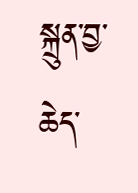སྐྲུན་བྱ་ཆེད་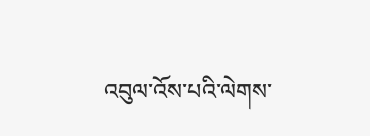འབུལ་འོས་པའི་ལེགས་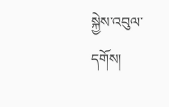སྐྱེས་འབུལ་དགོས།